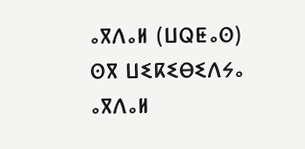ⴰⴳⴷⴰⵍ (ⵡⵕⵟⴰⵙ)
ⵙⴳ ⵡⵉⴽⵉⴱⵉⴷⵢⴰ
ⴰⴳⴷⴰⵍ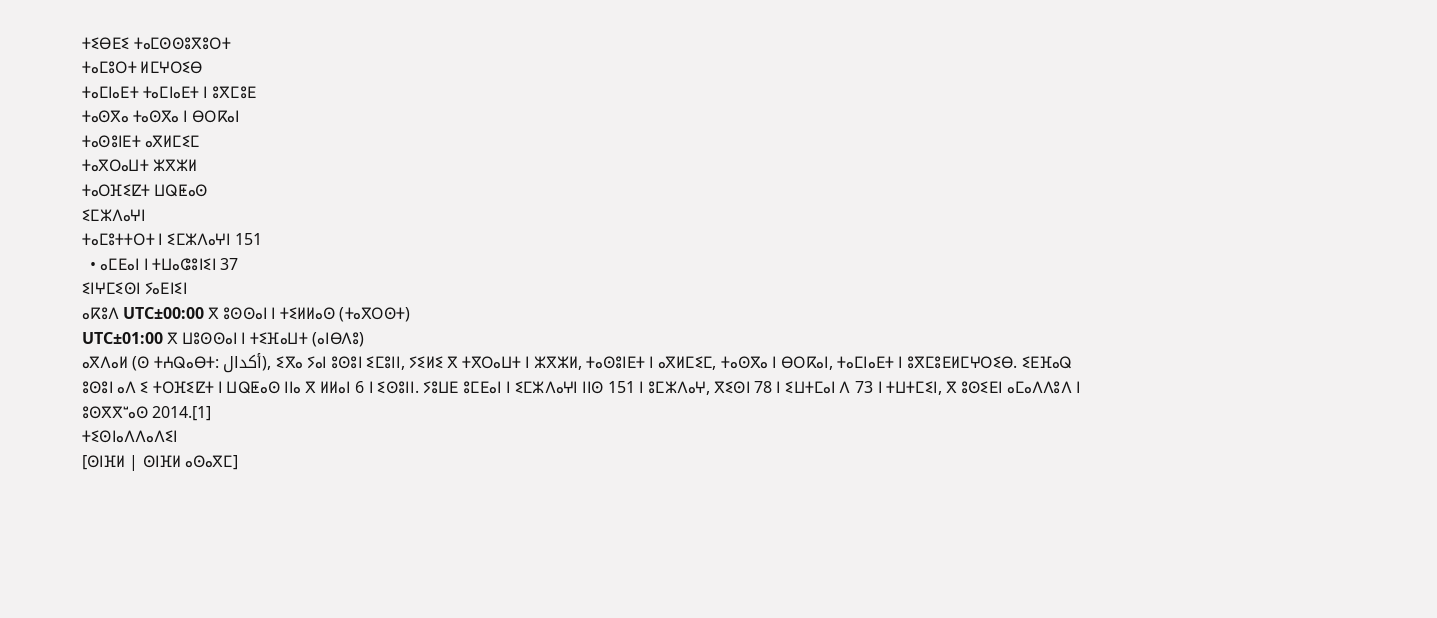ⵜⵉⴱⴹⵉ ⵜⴰⵎⵙⵙⵓⴳⵓⵔⵜ
ⵜⴰⵎⵓⵔⵜ ⵍⵎⵖⵔⵉⴱ
ⵜⴰⵎⵏⴰⴹⵜ ⵜⴰⵎⵏⴰⴹⵜ ⵏ ⵓⴳⵎⵓⴹ
ⵜⴰⵙⴳⴰ ⵜⴰⵙⴳⴰ ⵏ ⴱⵔⴽⴰⵏ
ⵜⴰⵙⵓⵏⴹⵜ ⴰⴳⵍⵎⵉⵎ
ⵜⴰⴳⵔⴰⵡⵜ ⵣⴳⵣⵍ
ⵜⴰⵔⴼⵉⵇⵜ ⵡⵕⵟⴰⵙ
ⵉⵎⵣⴷⴰⵖⵏ
ⵜⴰⵎⵓⵜⵜⵔⵜ ⵏ ⵉⵎⵣⴷⴰⵖⵏ 151
  • ⴰⵎⴹⴰⵏ ⵏ ⵜⵡⴰⵛⵓⵏⵉⵏ 37
ⵉⵏⵖⵎⵉⵙⵏ ⵢⴰⴹⵏⵉⵏ
ⴰⴽⵓⴷ UTC±00:00 ⴳ ⵓⵙⵙⴰⵏ ⵏ ⵜⵉⵍⵍⴰⵙ (ⵜⴰⴳⵔⵙⵜ)
UTC±01:00 ⴳ ⵡⵓⵙⵙⴰⵏ ⵏ ⵜⵉⴼⴰⵡⵜ (ⴰⵏⴱⴷⵓ)
ⴰⴳⴷⴰⵍ (ⵙ ⵜⵄⵕⴰⴱⵜ: أكدال), ⵉⴳⴰ ⵢⴰⵏ ⵓⵙⵓⵏ ⵉⵎⵓⵏⵏ, ⵢⵉⵍⵉ ⴳ ⵜⴳⵔⴰⵡⵜ ⵏ ⵣⴳⵣⵍ, ⵜⴰⵙⵓⵏⴹⵜ ⵏ ⴰⴳⵍⵎⵉⵎ, ⵜⴰⵙⴳⴰ ⵏ ⴱⵔⴽⴰⵏ, ⵜⴰⵎⵏⴰⴹⵜ ⵏ ⵓⴳⵎⵓⴹⵍⵎⵖⵔⵉⴱ. ⵉⴹⴼⴰⵕ ⵓⵙⵓⵏ ⴰⴷ ⵉ ⵜⵔⴼⵉⵇⵜ ⵏ ⵡⵕⵟⴰⵙ ⵏⵏⴰ ⴳ ⵍⵍⴰⵏ 6 ⵏ ⵉⵙⵓⵏⵏ. ⵢⵓⵡⴹ ⵓⵎⴹⴰⵏ ⵏ ⵉⵎⵣⴷⴰⵖⵏ ⵏⵏⵙ 151 ⵏ ⵓⵎⵣⴷⴰⵖ, ⴳⵉⵙⵏ 78 ⵏ ⵉⵡⵜⵎⴰⵏ ⴷ 73 ⵏ ⵜⵡⵜⵎⵉⵏ, ⴳ ⵓⵙⵉⴹⵏ ⴰⵎⴰⴷⴷⵓⴷ ⵏ ⵓⵙⴳⴳⵯⴰⵙ 2014.[1]
ⵜⵉⵙⵏⴰⴷⴷⴰⴷⵉⵏ
[ⵙⵏⴼⵍ | ⵙⵏⴼⵍ ⴰⵙⴰⴳⵎ]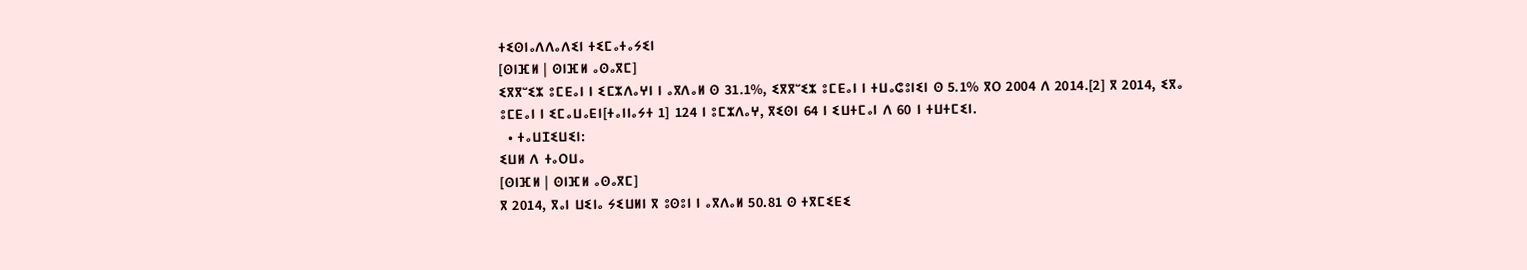ⵜⵉⵙⵏⴰⴷⴷⴰⴷⵉⵏ ⵜⵉⵎⴰⵜⴰⵢⵉⵏ
[ⵙⵏⴼⵍ | ⵙⵏⴼⵍ ⴰⵙⴰⴳⵎ]
ⵉⴳⴳⵯⵉⵣ ⵓⵎⴹⴰⵏ ⵏ ⵉⵎⵣⴷⴰⵖⵏ ⵏ ⴰⴳⴷⴰⵍ ⵙ 31.1%, ⵉⴳⴳⵯⵉⵣ ⵓⵎⴹⴰⵏ ⵏ ⵜⵡⴰⵛⵓⵏⵉⵏ ⵙ 5.1% ⴳⵔ 2004 ⴷ 2014.[2] ⴳ 2014, ⵉⴳⴰ ⵓⵎⴹⴰⵏ ⵏ ⵉⵎⴰⵡⴰⴹⵏ[ⵜⴰⵏⵏⴰⵢⵜ 1] 124 ⵏ ⵓⵎⵣⴷⴰⵖ, ⴳⵉⵙⵏ 64 ⵏ ⵉⵡⵜⵎⴰⵏ ⴷ 60 ⵏ ⵜⵡⵜⵎⵉⵏ.
  • ⵜⴰⵡⵊⵉⵡⵉⵏ:
ⵉⵡⵍ ⴷ ⵜⴰⵔⵡⴰ
[ⵙⵏⴼⵍ | ⵙⵏⴼⵍ ⴰⵙⴰⴳⵎ]
ⴳ 2014, ⴳⴰⵏ ⵡⵉⵏⴰ ⵢⵉⵡⵍⵏ ⴳ ⵓⵙⵓⵏ ⵏ ⴰⴳⴷⴰⵍ 50.81 ⵙ ⵜⴳⵎⵉⴹⵉ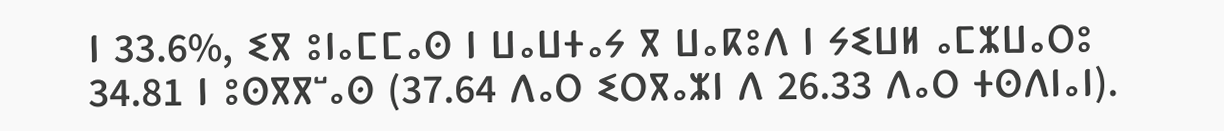ⵏ 33.6%, ⵉⴳ ⵓⵏⴰⵎⵎⴰⵙ ⵏ ⵡⴰⵡⵜⴰⵢ ⴳ ⵡⴰⴽⵓⴷ ⵏ ⵢⵉⵡⵍ ⴰⵎⵣⵡⴰⵔⵓ 34.81 ⵏ ⵓⵙⴳⴳⵯⴰⵙ (37.64 ⴷⴰⵔ ⵉⵔⴳⴰⵣⵏ ⴷ 26.33 ⴷⴰⵔ ⵜⵙⴷⵏⴰⵏ).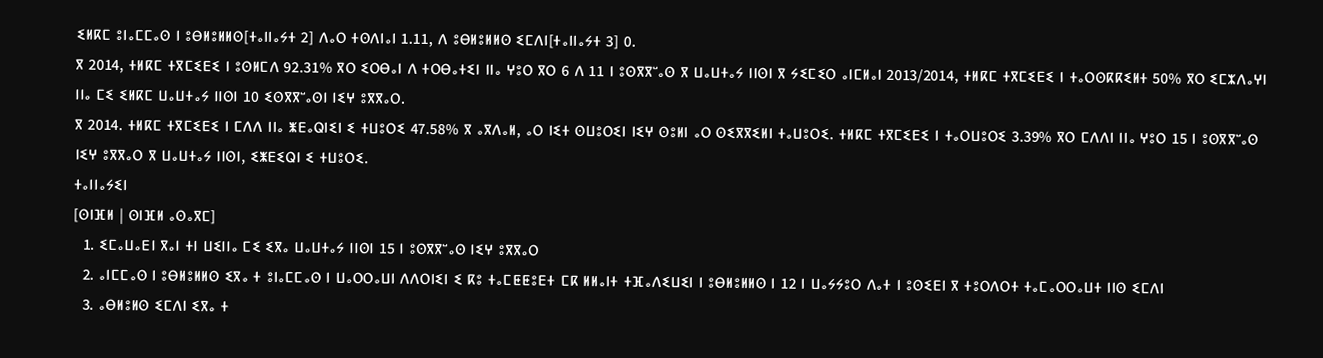ⵉⵍⴽⵎ ⵓⵏⴰⵎⵎⴰⵙ ⵏ ⵓⴱⵍⵓⵍⵍⵙ[ⵜⴰⵏⵏⴰⵢⵜ 2] ⴷⴰⵔ ⵜⵙⴷⵏⴰⵏ 1.11, ⴷ ⵓⴱⵍⵓⵍⵍⵙ ⵉⵎⴷⵏ[ⵜⴰⵏⵏⴰⵢⵜ 3] 0.
ⴳ 2014, ⵜⵍⴽⵎ ⵜⴳⵎⵉⴹⵉ ⵏ ⵓⵙⵍⵎⴷ 92.31% ⴳⵔ ⵉⵔⴱⴰⵏ ⴷ ⵜⵔⴱⴰⵜⵉⵏ ⵏⵏⴰ ⵖⵓⵔ ⴳⵔ 6 ⴷ 11 ⵏ ⵓⵙⴳⴳⵯⴰⵙ ⴳ ⵡⴰⵡⵜⴰⵢ ⵏⵏⵙⵏ ⴳ ⵢⵉⵎⵉⵔ ⴰⵏⵎⵍⴰⵏ 2013/2014, ⵜⵍⴽⵎ ⵜⴳⵎⵉⴹⵉ ⵏ ⵜⴰⵔⵙⴽⴽⵉⵍⵜ 50% ⴳⵔ ⵉⵎⵣⴷⴰⵖⵏ ⵏⵏⴰ ⵎⵉ ⵉⵍⴽⵎ ⵡⴰⵡⵜⴰⵢ ⵏⵏⵙⵏ 10 ⵉⵙⴳⴳⵯⴰⵙⵏ ⵏⵉⵖ ⵓⴳⴳⴰⵔ.
ⴳ 2014. ⵜⵍⴽⵎ ⵜⴳⵎⵉⴹⵉ ⵏ ⵎⴷⴷ ⵏⵏⴰ ⵥⴹⴰⵕⵏⵉⵏ ⵉ ⵜⵡⵓⵔⵉ 47.58% ⴳ ⴰⴳⴷⴰⵍ, ⴰⵔ ⵏⵉⵜ ⵙⵡⵓⵔⵉⵏ ⵏⵉⵖ ⵙⵓⵍⵏ ⴰⵔ ⵙⵉⴳⴳⵉⵍⵏ ⵜⴰⵡⵓⵔⵉ. ⵜⵍⴽⵎ ⵜⴳⵎⵉⴹⵉ ⵏ ⵜⴰⵔⵡⵓⵔⵉ 3.39% ⴳⵔ ⵎⴷⴷⵏ ⵏⵏⴰ ⵖⵓⵔ 15 ⵏ ⵓⵙⴳⴳⵯⴰⵙ ⵏⵉⵖ ⵓⴳⴳⴰⵔ ⴳ ⵡⴰⵡⵜⴰⵢ ⵏⵏⵙⵏ, ⵉⵥⴹⵉⵕⵏ ⵉ ⵜⵡⵓⵔⵉ.
ⵜⴰⵏⵏⴰⵢⵉⵏ
[ⵙⵏⴼⵍ | ⵙⵏⴼⵍ ⴰⵙⴰⴳⵎ]
  1. ⵉⵎⴰⵡⴰⴹⵏ ⴳⴰⵏ ⵜⵏ ⵡⵉⵏⵏⴰ ⵎⵉ ⵉⴳⴰ ⵡⴰⵡⵜⴰⵢ ⵏⵏⵙⵏ 15 ⵏ ⵓⵙⴳⴳⵯⴰⵙ ⵏⵉⵖ ⵓⴳⴳⴰⵔ
  2. ⴰⵏⵎⵎⴰⵙ ⵏ ⵓⴱⵍⵓⵍⵍⵙ ⵉⴳⴰ ⵜ ⵓⵏⴰⵎⵎⴰⵙ ⵏ ⵡⴰⵔⵔⴰⵡⵏ ⴷⴷⵔⵏⵉⵏ ⵉ ⴽⵓ ⵜⴰⵎⵟⵟⵓⴹⵜ ⵎⴽ ⵍⵍⴰⵏⵜ ⵜⴼⴰⴷⵉⵡⵉⵏ ⵏ ⵓⴱⵍⵓⵍⵍⵙ ⵏ 12 ⵏ ⵡⴰⵢⵢⵓⵔ ⴷⴰⵜ ⵏ ⵓⵙⵉⴹⵏ ⴳ ⵜⵓⵔⴷⵔⵜ ⵜⴰⵎⴰⵔⵔⴰⵡⵜ ⵏⵏⵙ ⵉⵎⴷⵏ
  3. ⴰⴱⵍⵓⵍⵙ ⵉⵎⴷⵏ ⵉⴳⴰ ⵜ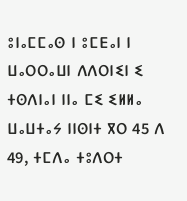ⵓⵏⴰⵎⵎⴰⵙ ⵏ ⵓⵎⴹⴰⵏ ⵏ ⵡⴰⵔⵔⴰⵡⵏ ⴷⴷⵔⵏⵉⵏ ⵉ ⵜⵙⴷⵏⴰⵏ ⵏⵏⴰ ⵎⵉ ⵉⵍⵍⴰ ⵡⴰⵡⵜⴰⵢ ⵏⵏⵙⵏⵜ ⴳⵔ 45 ⴷ 49, ⵜⵎⴷⴰ ⵜⵓⴷⵔⵜ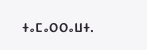ⵜⴰⵎⴰⵔⵔⴰⵡⵜ.